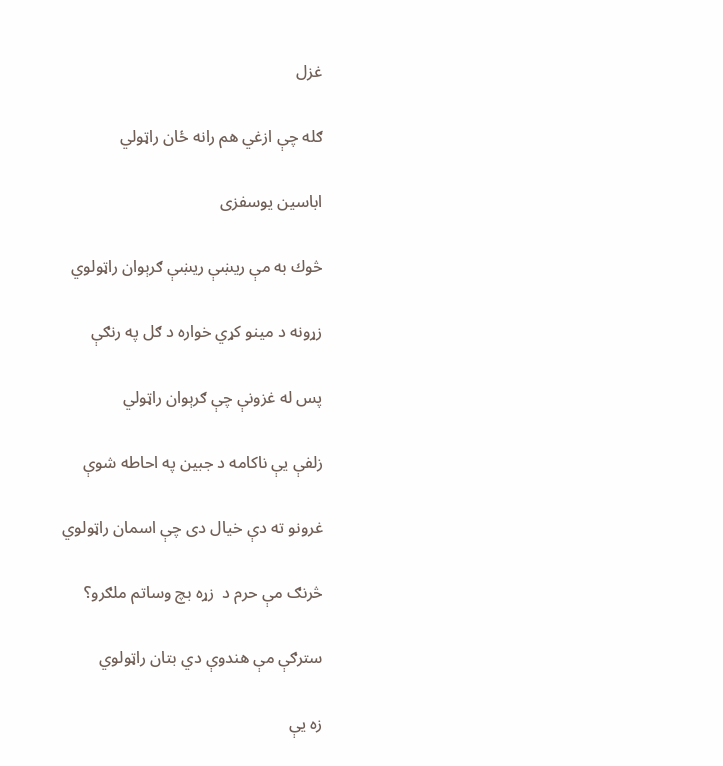غزل

ګله چې ازغي هم رانه ځان راټولي

اباسین یوسفزی

څوك به مې ريښې ريښې ګرېوان راټولوي

زړونه د مينو كړي خواره د ګل په رنګې

پس له غزونې چې ګرېوان راټولي

زلفې يې ناكامه د جبين په احاطه شوې

غرونو ته دې خيال دى چې اسمان راټولوي

څرنګ مې حرم د  زړه بچ وساتم ملګرو؟

سترګې مې هندوې دي بتان راټولوي

زه يې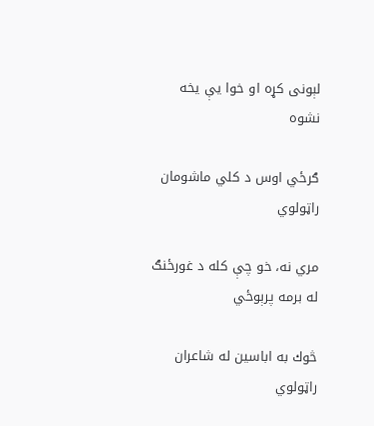لېونى كړه او خوا يې يخه نشوه

ګرځي اوس د كلي ماشومان راټولوي

مري نه، خو چې كله د غورځنګ له برمه پرېوځي

څوك به اباسين له شاعران راټولوي